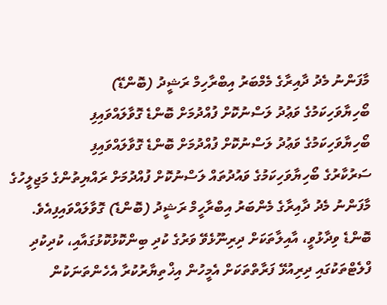މާފަންނު މެދު ދާއިރާގެ މެމްބަރު އިބްރާހިމް ރަޝީދު (ބޮންޑޭ)
ބޯހިޔާވަހިކަމުގެ ވަޢުދު ލަސްނުކޮށް ފުއްދުމަށް ބޮންޑެ ގޮވާލައްވައިފި
ބޯހިޔާވަހިކަމުގެ ވަޢުދު ލަސްނުކޮށް ފުއްދުމަށް ބޮންޑެ ގޮވާލައްވައިފި
ސަރުކާރުގެ ބޯހިޔާވަހިކަމުގެ ވައުދުތައް ލަސްނުކޮށް ފުއްދުމަށް ރައްޔިތުންގެ މަޖިލީހުގެ މާފަންނު މެދު ދާއިރާގެ މެންބަރު އިބްރާހީމް ރަޝީދު (ބޮންޑެ) ގޮވާލައްވައިފިއެވެ.
ބޮންޑެ ވިދާޅުވީ، އާއިލާތަކަށް ދިރިނޫޅެވޭ ވަރުގެ ކުދި ބިންކޮޅުކޮޅުގައާއި، ކުދިކުދި ފްލެޓްތަކުގައި ދިރިއުޅޭ ފަރާތްތަކަށް އެމީހުން އިޚްތިޔާރުކުރާ އެހެންތަނަކުން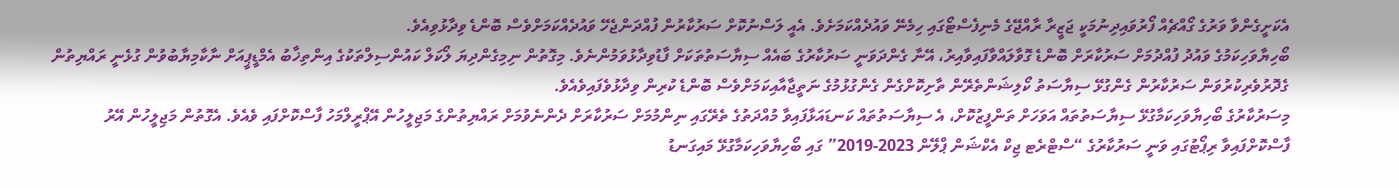އެކަށީގެންވާ ވަރުގެ ގޯއްޗެއް ފޯރުވައިދިނުމަކީ ޖަޒީރާ ރާއްޖޭގެ މެނިފެސްޓޯގައި ހިމެނޭ ވައުދެއްކަމަށެވެ. އެއީ ލަސްނުކޮށް ސަރުކާރުން ފުއްދަންޖެހޭ ވައުދެއްކަމަށްވެސް ބޮންޑެ ވިދާޅުވިއެވެ.
ބޯހިޔާވަހިކަމުގެ ވައުދު ފުއްދުމަށް ސަރުކާރަށް ބޮންޑެ ގޮވާލައްވާފައިވާއިރު، އޭނާ ގެންދަވަނީ ސަރުކާރުގެ ބައެއް ސިޔާސަތުތަކަށް ފާޑުވިދާޅުވަމުންނެވެ. މިގޮތުން ނިމިގެންދިޔަ ލޯކަލް ކައުންސިލްތަކުގެ އިންތިޚާބު އެމްޑީޕީއަށް ނާކާމިޔާބުވުން ގުޅެނީ ރައްޔިތުން ގެދޮރުވެރިކުރުވަން ސަރުކާރުން ގެންގުޅޭ ސިޔާސަތު ކޯލިޝަންތެރޭން ތާށިކޮށްގެން ގެންގުޅުމުގެ ނަތީޖާއާއިކަމަށްވެސް ބޮންޑެ ކުރިން ވިދާޅުވެފައިވެއެވެ.
މިސަރުކާރުގެ ބޯހިޔާވަހިކަމާގުޅޭ ސިޔާސަތުތައް އަވަހަށް ތަންފީޒުކޮށް، އެ ސިޔާސަތުތައް ކަނޑައަޅާފައިވާ މުއްދަތުގެ ތެރޭގައި ނިންމުމަށް ސަރުކާރަށް ދެންނެވުމަށް ރައްޔިތުންގެ މަޖިލީހުން އޭޕްރީލްމަހު ފާސްކޮށްފައި ވެއެވެ. އެގޮތުން މަޖިލީހުން އޭރު ފާސްކޮށްފައިވާ ރިޕޯޓުގައި ވަނީ ސަރުކާރުގެ “ސްޓްރެޓ ޖިކް އެކްޝަން ޕްލޭން 2023-2019” ގައި ބޯހިޔާވަހިކަމާގުޅޭ މައިގަނޑު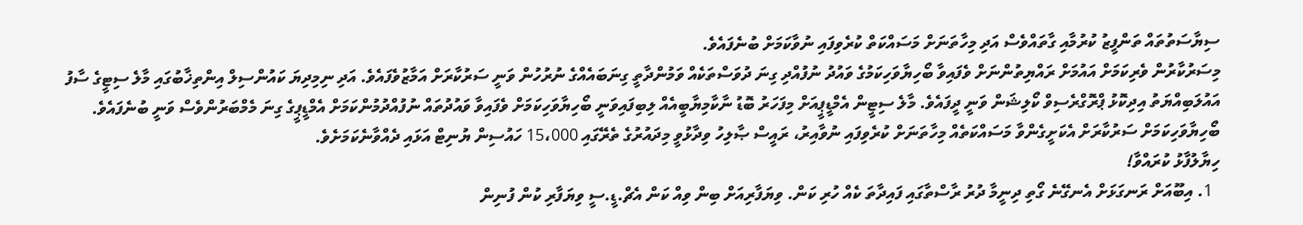ސިޔާސަތުތައް ތަންފީޒު ކުރުމާއި ގާތައްވެސް އަދި މިހާތަނަށް މަސައްކަތް ކުރެވިފައި ނުވާކަމަށް ބުނެފައެވެ.
މިސަރުކާރުން ވެރިކަމަށް އައުމަށް ރައްޔިތުންނަށް ވެފައިވާ ބޯހިޔާވަހިކަމުގެ ވައުދު ނުފުއްދި ގިނަ ދުވަސްތަކެއް ވަމުންދާތީ ގިނަބައެއްގެ ނުރުހުން ވަނީ ސަރުކާރަށް އަމާޒުވެފައެވެ. އަދި ނިމިދިޔަ ކައުންސިލް އިންތިޚާބުގައި މާލެ ސިޓީގެ ސާފު އައުލަބިއްޔަތު އިދިކޮޅު ޕްރޮގްރެސިވް ކޯލިޝަން ވަނީ ދީފައެވެ. މާލެ ސިޓީން އެމްޑީޕީއަށް މިފަހަރު ބޮޑު ނާކާމިޔާބީއެއް ލިބިފައިވަނީ ބޯހިޔާވަހިކަމަށް ވެފައިވާ ވައުދުތައް ނުފުއްދުމުންކަމަށް އެމްޑީޕީގެ ގިނަ މެމްބަރުންވެސް ވަނީ ބުނެފައެވެ.
ބޯހިޔާވަހިކަމަށް ސަރުކާރަށް އެކަށީގެންވާ މަސައްކަތެއް މިހާތަނަށް ކުރެވިފައި ނުވާއިރު، ރައީސް ޞާލިހު ވިދާޅުވީ މިދައުރުގެ ތެރޭގައި 15،000 ހައުސިން ޔުނިޓް އަޅައި ދެއްވާނެކަމަށެވެ.
ހިޔާލުފާޅު ކުރައްވާ!
  1. އިބޫއަށް ރަނގަޅަށް އެނގޭނެ ގޯތި ދިނީމާ ދުރު ރާސްތާގައި ފައިދާތަ ކެއް ހުރި ކަން. ވިޔަފާރިއަށް ބިން ވިއް ކަން އެޗް.ޑީ.ސީ ވިޔަފާރި ކުން ފުނިން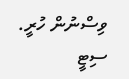ވިސްނުން ހުރީ. ސިޓީ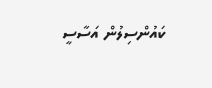ކައުންސިލުން އަސާސީ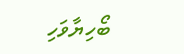ބޯހިޔާވަހި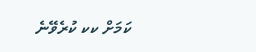ކަމަށް ކކ ކުރެވޭނެ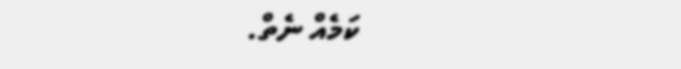ކަމެއް ނެތް.